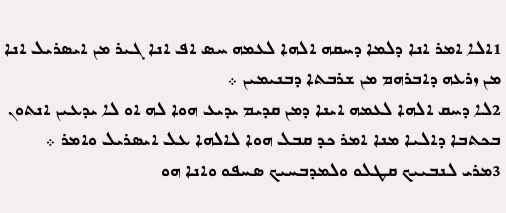1ܐܠܐ ܐܡܪ ܐܢܐ ܕܠܡܐ ܕܚܩܗ ܐܠܗܐ ܠܥܡܗ ܚܤ ܐܦ ܐܢܐ ܓܝܪ ܡܢ ܐܝܤܪܝܠ ܐܢܐ ܡܢ ܙܪܥܗ ܕܐܒܪܗܡ ܡܢ ܫܪܒܬܐ ܕܒܢܝܡܝܢ ܀
2ܠܐ ܕܚܩ ܐܠܗܐ ܠܥܡܗ ܐܝܢܐ ܕܡܢ ܩܕܝܡ ܝܕܝܥ ܗܘܐ ܠܗ ܐܘ ܠܐ ܝܕܥܝܢ ܐܢܬܘܢ ܒܟܬܒܐ ܕܐܠܝܐ ܡܢܐ ܐܡܪ ܟܕ ܩܒܠ ܗܘܐ ܠܐܠܗܐ ܥܠ ܐܝܤܪܝܠ ܘܐܡܪ ܀
3ܡܪܝ ܠܢܒܝܝܟ ܩܛܠܘ ܘܠܡܕܒܚܝܟ ܤܚܦܘ ܘܐܢܐ ܗܘ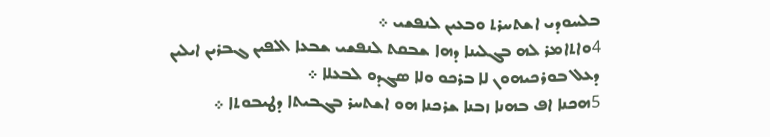ܒܠܚܘܕܝ ܐܫܬܚܪܬ ܘܒܥܝܢ ܠܢܦܫܝ ܀
4ܘܐܬܐܡܪ ܠܗ ܒܓܠܝܢܐ ܕܗܐ ܫܒܩܬ ܠܢܦܫܝ ܫܒܥܐ ܐܠܦܝܢ ܓܒܪܝܢ ܐܝܠܝܢ ܕܥܠ ܒܘܪܟܝܗܘܢ ܠܐ ܒܪܟܘ ܘܠܐ ܤܓܕܘ ܠܒܥܠܐ ܀
5ܗܟܢܐ ܐܦ ܒܗܢܐ ܙܒܢܐ ܫܪܟܢܐ ܗܘ ܐܫܬܚܪ ܒܓܒܝܬܐ ܕܛܝܒܘܬܐ ܀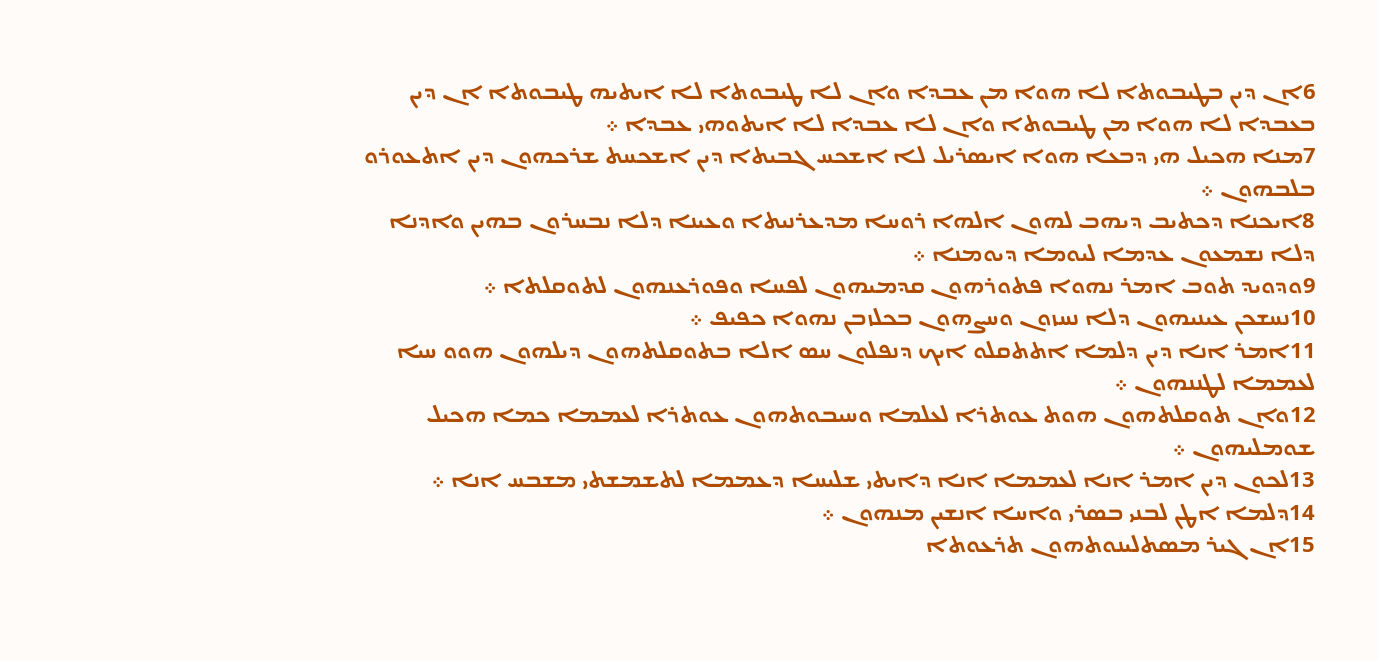6ܐܢ ܕܝܢ ܒܛܝܒܘܬܐ ܠܐ ܗܘܐ ܡܢ ܥܒܕܐ ܘܐܢ ܠܐ ܛܝܒܘܬܐ ܠܐ ܐܝܬܝܗ ܛܝܒܘܬܐ ܐܢ ܕܝܢ ܒܥܒܕܐ ܠܐ ܗܘܐ ܡܢ ܛܝܒܘܬܐ ܘܐܢ ܠܐ ܥܒܕܐ ܠܐ ܐܝܬܘܗܝ ܥܒܕܐ ܀
7ܡܢܐ ܗܟܝܠ ܗܝ ܕܒܥܐ ܗܘܐ ܐܝܤܪܝܠ ܠܐ ܐܫܟܚ ܓܒܝܬܐ ܕܝܢ ܐܫܟܚܬ ܫܪܟܗܘܢ ܕܝܢ ܐܬܥܘܪܘ ܒܠܒܗܘܢ ܀
8ܐܝܟܢܐ ܕܟܬܝܒ ܕܝܗܒ ܠܗܘܢ ܐܠܗܐ ܪܘܚܐ ܡܕܥܪܢܝܬܐ ܘܥܝܢܐ ܕܠܐ ܢܒܚܪܘܢ ܒܗܝܢ ܘܐܕܢܐ ܕܠܐ ܢܫܡܥܘܢ ܥܕܡܐ ܠܝܘܡܐ ܕܝܘܡܢܐ ܀
9ܘܕܘܝܕ ܬܘܒ ܐܡܪ ܢܗܘܐ ܦܬܘܪܗܘܢ ܩܕܡܝܗܘܢ ܠܦܚܐ ܘܦܘܪܥܢܗܘܢ ܠܬܘܩܠܬܐ ܀
10ܢܚܫܟܢ ܥܝܢܝܗܘܢ ܕܠܐ ܢܚܙܘܢ ܘܚܨܗܘܢ ܒܟܠܙܒܢ ܢܗܘܐ ܟܦܝܦ ܀
11ܐܡܪ ܐܢܐ ܕܝܢ ܕܠܡܐ ܐܬܬܩܠܘ ܐܝܟ ܕܢܦܠܘܢ ܚܤ ܐܠܐ ܒܬܘܩܠܬܗܘܢ ܕܝܠܗܘܢ ܗܘܘ ܚܝܐ ܠܥܡܡܐ ܠܛܢܢܗܘܢ ܀
12ܘܐܢ ܬܘܩܠܬܗܘܢ ܗܘܬ ܥܘܬܪܐ ܠܥܠܡܐ ܘܚܝܒܘܬܗܘܢ ܥܘܬܪܐ ܠܥܡܡܐ ܟܡܐ ܗܟܝܠ ܫܘܡܠܝܗܘܢ ܀
13ܠܟܘܢ ܕܝܢ ܐܡܪ ܐܢܐ ܠܥܡܡܐ ܐܢܐ ܕܐܝܬܝ ܫܠܝܚܐ ܕܥܡܡܐ ܠܬܫܡܫܬܝ ܡܫܒܚ ܐܢܐ ܀
14ܕܠܡܐ ܐܛܢ ܠܒܢܝ ܒܤܪܝ ܘܐܚܐ ܐܢܫܝܢ ܡܢܗܘܢ ܀
15ܐܢ ܓܝܪ ܡܤܬܠܝܢܘܬܗܘܢ ܬܪܥܘܬܐ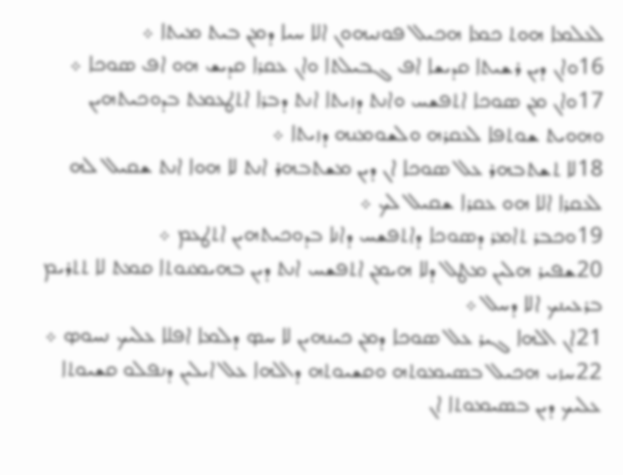ܠܥܠܡܐ ܗܘܬ ܟܡܐ ܗܟܝܠ ܦܘܢܝܗܘܢ ܐܠܐ ܚܝܐ ܕܡܢ ܒܝܬ ܡܝܬܐ ܀
16ܘܐܢ ܕܝܢ ܪܫܝܬܐ ܩܕܝܫܐ ܐܦ ܓܒܝܠܬܐ ܘܐܢ ܥܩܪܐ ܩܕܝܫ ܗܘ ܐܦ ܤܘܟܐ ܀
17ܘܐܢ ܡܢ ܤܘܟܐ ܐܬܦܫܚ ܘܐܢܬ ܕܙܝܬܐ ܐܢܬ ܕܒܪܐ ܐܬܛܥܡܬ ܒܕܘܟܝܬܗܝܢ ܘܗܘܝܬ ܫܘܬܦܐ ܠܥܩܪܗ ܘܠܫܘܡܢܗ ܕܙܝܬܐ ܀
18ܠܐ ܬܫܬܒܗܪ ܥܠ ܤܘܟܐ ܐܢ ܕܝܢ ܡܫܬܒܗܪ ܐܢܬ ܠܐ ܗܘܐ ܐܢܬ ܫܩܝܠ ܠܗ ܠܥܩܪܐ ܐܠܐ ܗܘ ܥܩܪܐ ܫܩܝܠ ܠܟ ܀
19ܘܟܒܪ ܬܐܡܪ ܕܤܘܟܐ ܕܐܬܦܫܚ ܕܐܢܐ ܒܕܘܟܝܬܗܝܢ ܐܬܛܥܡ ܀
20ܫܦܝܪ ܗܠܝܢ ܡܛܠ ܕܠܐ ܗܝܡܢ ܐܬܦܫܚ ܐܢܬ ܕܝܢ ܒܗܝܡܢܘܬܐ ܩܡܬ ܠܐ ܬܬܪܝܡ ܒܪܥܝܢܟ ܐܠܐ ܕܚܠ ܀
21ܐܢ ܐܠܗܐ ܓܝܪ ܥܠ ܤܘܟܐ ܕܡܢ ܟܝܢܗܝܢ ܠܐ ܚܤ ܕܠܡܐ ܐܦܠܐ ܥܠܝܟ ܢܚܘܤ ܀
22ܚܙܝ ܗܟܝܠ ܒܤܝܡܘܬܗ ܘܩܫܝܘܬܗ ܕܐܠܗܐ ܥܠ ܐܝܠܝܢ ܕܢܦܠܘ ܩܫܝܘܬܐ ܥܠܝܟ ܕܝܢ ܒܤܝܡܘܬܐ ܐܢ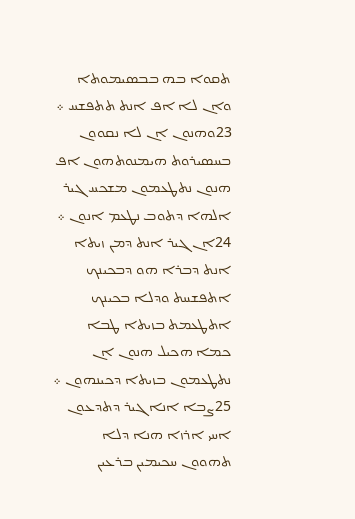ܬܩܘܐ ܒܗ ܒܒܤܝܡܘܬܐ ܘܐܢ ܠܐ ܐܦ ܐܢܬ ܬܬܦܫܚ ܀
23ܘܗܢܘܢ ܐܢ ܠܐ ܢܩܘܘܢ ܒܚܤܝܪܘܬ ܗܝܡܢܘܬܗܘܢ ܐܦ ܗܢܘܢ ܢܬܛܥܡܘܢ ܡܫܟܚ ܓܝܪ ܐܠܗܐ ܕܬܘܒ ܢܛܥܡ ܐܢܘܢ ܀
24ܐܢ ܓܝܪ ܐܢܬ ܕܡܢ ܙܝܬܐ ܐܢܬ ܕܒܪܐ ܗܘ ܕܒܟܝܢܟ ܐܬܦܫܚܬ ܘܕܠܐ ܒܟܝܢܟ ܐܬܛܥܡܬ ܒܙܝܬܐ ܛܒܐ ܟܡܐ ܗܟܝܠ ܗܢܘܢ ܐܢ ܢܬܛܥܡܘܢ ܒܙܝܬܐ ܕܟܝܢܗܘܢ ܀
25ܨܒܐ ܐܢܐ ܓܝܪ ܕܬܕܥܘܢ ܐܚܝ ܐܪܙܐ ܗܢܐ ܕܠܐ ܬܗܘܘܢ ܚܟܝܡܝܢ ܒܪܥܝܢ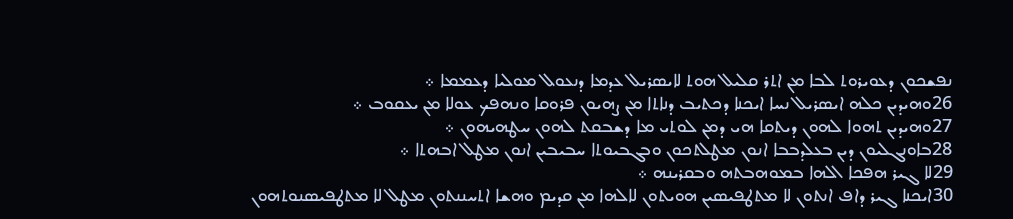ܢܦܫܟܘܢ ܕܥܘܝܪܘܬ ܠܒܐ ܡܢ ܐܬܪ ܩܠܝܠ ܗܘܬ ܠܐܝܤܪܝܠ ܥܕܡܐ ܕܢܥܘܠ ܡܘܠܝܐ ܕܥܡܡܐ ܀
26ܘܗܝܕܝܢ ܟܠܗ ܐܝܤܪܝܠ ܢܚܐ ܐܝܟܢܐ ܕܟܬܝܒ ܕܢܐܬܐ ܡܢ ܨܗܝܘܢ ܦܪܘܩܐ ܘܢܗܦܟ ܥܘܠܐ ܡܢ ܝܥܩܘܒ ܀
27ܘܗܝܕܝܢ ܬܗܘܐ ܠܗܘܢ ܕܝܬܩܐ ܗܝ ܕܡܢ ܠܘܬܝ ܡܐ ܕܫܒܩܬ ܠܗܘܢ ܚܛܗܝܗܘܢ ܀
28ܒܐܘܢܓܠܝܘܢ ܕܝܢ ܒܥܠܕܒܒܐ ܐܢܘܢ ܡܛܠܬܟܘܢ ܘܒܓܒܝܘܬܐ ܚܒܝܒܝܢ ܐܢܘܢ ܡܛܠ ܐܒܗܬܐ ܀
29ܠܐ ܓܝܪ ܗܦܟܐ ܐܠܗܐ ܒܡܘܗܒܬܗ ܘܒܩܪܝܢܗ ܀
30ܐܝܟܢܐ ܓܝܪ ܕܐܦ ܐܢܬܘܢ ܠܐ ܡܬܛܦܝܤܝܢ ܗܘܝܬܘܢ ܠܐܠܗܐ ܡܢ ܩܕܝܡ ܘܗܫܐ ܐܬܚܢܢܬܘܢ ܡܛܠ ܠܐ ܡܬܛܦܝܤܢܘܬܗܘܢ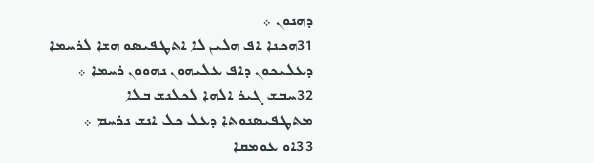ܕܗܢܘܢ ܀
31ܗܟܢܐ ܐܦ ܗܠܝܢ ܠܐ ܐܬܛܦܝܤܘ ܗܫܐ ܠܪܚܡܐ ܕܥܠܝܟܘܢ ܕܐܦ ܥܠܝܗܘܢ ܢܗܘܘܢ ܪܚܡܐ ܀
32ܚܒܫ ܓܝܪ ܐܠܗܐ ܠܟܠܢܫ ܒܠܐ ܡܬܛܦܝܤܢܘܬܐ ܕܥܠ ܟܠ ܐܢܫ ܢܪܚܡ ܀
33ܐܘ ܥܘܡܩܐ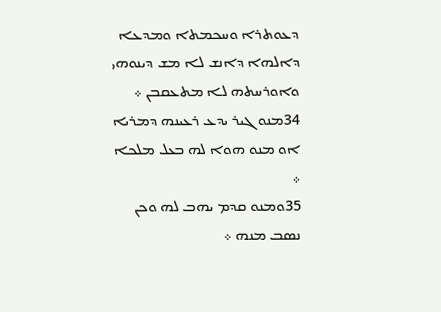ܕܥܘܬܪܐ ܘܚܟܡܬܐ ܘܡܕܥܐ ܕܐܠܗܐ ܕܐܢܫ ܠܐ ܡܫ ܕܝܢܘܗܝ ܘܐܘܪܚܬܗ ܠܐ ܡܬܥܩܒܢ ܀
34ܡܢܘ ܓܝܪ ܝܕܥ ܪܥܝܢܗ ܕܡܪܝܐ ܐܘ ܡܢܘ ܗܘܐ ܠܗ ܒܥܠ ܡܠܟܐ ܀
35ܘܡܢܘ ܩܕܡ ܝܗܒ ܠܗ ܘܟܢ ܢܤܒ ܡܢܗ ܀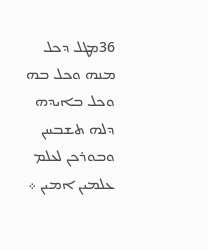36ܡܛܠ ܕܟܠ ܡܢܗ ܘܟܠ ܒܗ ܘܟܠ ܒܐܝܕܗ ܕܠܗ ܬܫܒܚܢ ܘܒܘܪܟܢ ܠܥܠܡ ܥܠܡܝܢ ܐܡܝܢ ܀